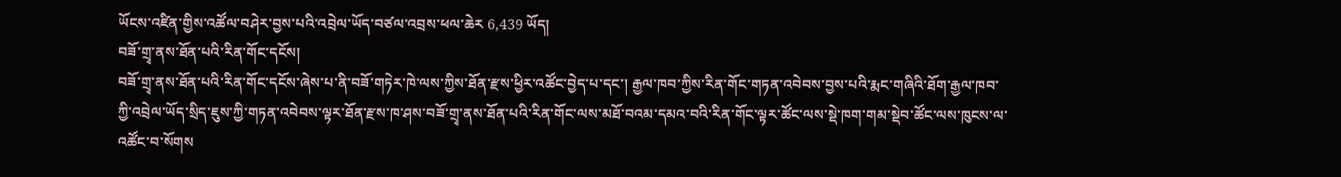ཡོངས་འཛིན་གྱིས་འཚོལ་བཤེར་བྱས་པའི་འབྲེལ་ཡོད་བཙལ་འབྲས་ཕལ་ཆེར 6,439 ཡོད།
བཟོ་གྲྭ་ནས་ཐོན་པའི་རིན་གོང་དངོས།
བཟོ་གྲྭ་ནས་ཐོན་པའི་རིན་གོང་དངོས་ཞེས་པ་ནི་བཟོ་གཏེར་ཁེ་ལས་ཀྱིས་ཐོན་རྫས་ཕྱིར་འཚོང་བྱེད་པ་དང་། རྒྱལ་ཁབ་ཀྱིས་རིན་གོང་གཏན་འབེབས་བྱས་པའི་རྨང་གཞིའི་ཐོག་རྒྱལ་ཁབ་ཀྱི་འབྲེལ་ཡོད་སྲིད་ཇུས་ཀྱི་གཏན་འབེབས་ལྟར་ཐོན་རྫས་ཁ་ཤས་བཟོ་གྲྭ་ནས་ཐོན་པའི་རིན་གོང་ལས་མཐོ་བའམ་དམའ་བའི་རིན་གོང་ལྟར་ཚོང་ལས་སྡེ་ཁག་གམ་སྡེབ་ཚོང་ལས་ཁུངས་ལ་འཚོང་བ་སོགས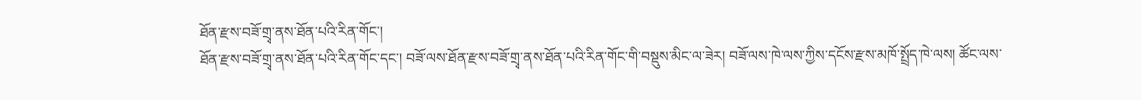ཐོན་རྫས་བཟོ་གྲྭ་ནས་ཐོན་པའི་རིན་གོང་།
ཐོན་རྫས་བཟོ་གྲྭ་ནས་ཐོན་པའི་རིན་གོང་དང་། བཟོ་ལས་ཐོན་རྫས་བཟོ་གྲྭ་ནས་ཐོན་པའི་རིན་གོང་གི་བསྡུས་མིང་ལ་ཟེར། བཟོ་ལས་ཁེ་ལས་ཀྱིས་དངོས་རྫས་མཁོ་སྤྲོད་ཁེ་ལས། ཚོང་ལས་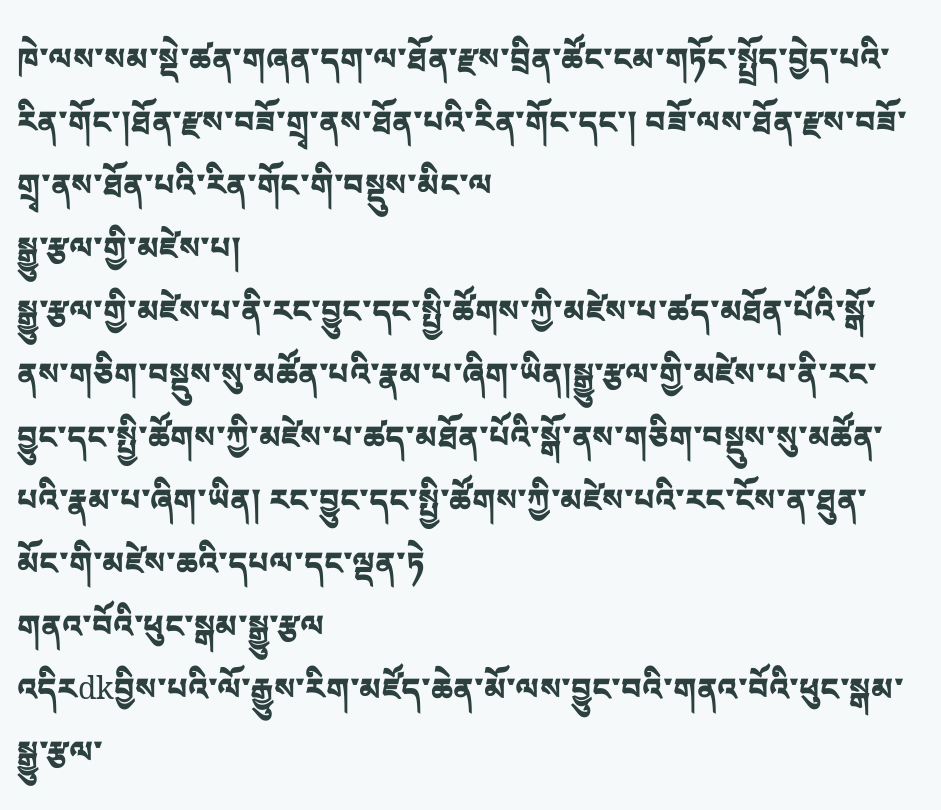ཁེ་ལས་སམ་སྡེ་ཚན་གཞན་དག་ལ་ཐོན་རྫས་བྲིན་ཚོང་ངམ་གཏོང་སྤྲོད་བྱེད་པའི་རིན་གོང་།ཐོན་རྫས་བཟོ་གྲྭ་ནས་ཐོན་པའི་རིན་གོང་དང་། བཟོ་ལས་ཐོན་རྫས་བཟོ་གྲྭ་ནས་ཐོན་པའི་རིན་གོང་གི་བསྡུས་མིང་ལ
སྒྱུ་རྩལ་གྱི་མཛེས་པ།
སྒྱུ་རྩལ་གྱི་མཛེས་པ་ནི་རང་བྱུང་དང་སྤྱི་ཚོགས་ཀྱི་མཛེས་པ་ཚད་མཐོན་པོའི་སྒོ་ནས་གཅིག་བསྡུས་སུ་མཚོན་པའི་རྣམ་པ་ཞིག་ཡིན།སྒྱུ་རྩལ་གྱི་མཛེས་པ་ནི་རང་བྱུང་དང་སྤྱི་ཚོགས་ཀྱི་མཛེས་པ་ཚད་མཐོན་པོའི་སྒོ་ནས་གཅིག་བསྡུས་སུ་མཚོན་པའི་རྣམ་པ་ཞིག་ཡིན། རང་བྱུང་དང་སྤྱི་ཚོགས་ཀྱི་མཛེས་པའི་རང་ངོས་ན་ཐུན་མོང་གི་མཛེས་ཆའི་དཔལ་དང་ལྡན་ཏེ
གནའ་བོའི་ཕུང་སྒམ་སྒྱུ་རྩལ
འདིརdkབྱིས་པའི་ལོ་རྒྱུས་རིག་མཛོད་ཆེན་མོ་ལས་བྱུང་བའི་གནའ་བོའི་ཕུང་སྒམ་སྒྱུ་རྩལ་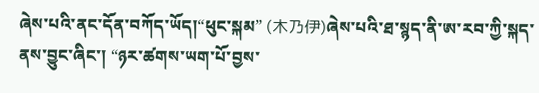ཞེས་པའི་ནང་དོན་བཀོད་ཡོད།“ཕུང་སྐམ” (木乃伊)ཞེས་པའི་ཐ་སྙད་ནི་ཨ་རབ་ཀྱི་སྐད་ནས་བྱུང་ཞིང་། “ཉར་ཚགས་ཡག་པོ་བྱས་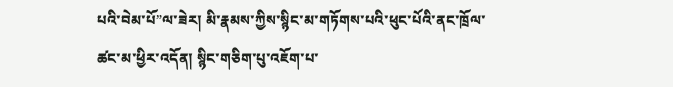པའི་བེམ་པོ”ལ་ཟེར། མི་རྣམས་ཀྱིས་སྙིང་མ་གཏོགས་པའི་ཕུང་པོའི་ནང་ཁྲོལ་ཚང་མ་ཕྱིར་འདོན། སྙིང་གཅིག་པུ་འཇོག་པ་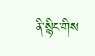ནི་སྙིང་གིས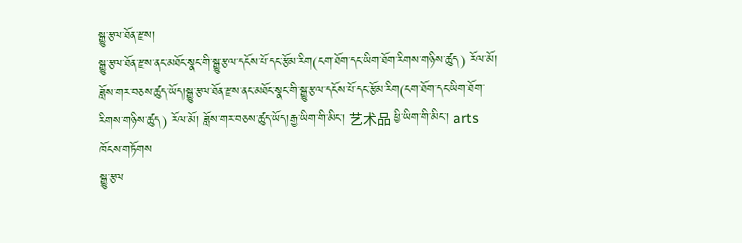སྒྱུ་རྩལ་ཐོན་རྫས།
སྒྱུ་རྩལ་ཐོན་རྫས་ནང་མཐོང་སྣང་གི་སྒྱུ་རྩལ་དངོས་པོ་དང་རྩོམ་རིག(ངག་ཐོག་དང་ཡིག་ཐོག་རིགས་གཉིས་ཚུད) རོལ་མོ། ཟློས་གར་བཅས་ཚུད་ཡོད།སྒྱུ་རྩལ་ཐོན་རྫས་ནང་མཐོང་སྣང་གི་སྒྱུ་རྩལ་དངོས་པོ་དང་རྩོམ་རིག(ངག་ཐོག་དང་ཡིག་ཐོག་རིགས་གཉིས་ཚུད) རོལ་མོ། ཟློས་གར་བཅས་ཚུད་ཡོད།རྒྱ་ཡིག་གི་མིང་། 艺术品 ཕྱི་ཡིག་གི་མིང་། arts ཁོངས་གཏོགས
སྒྱུ་རྩལ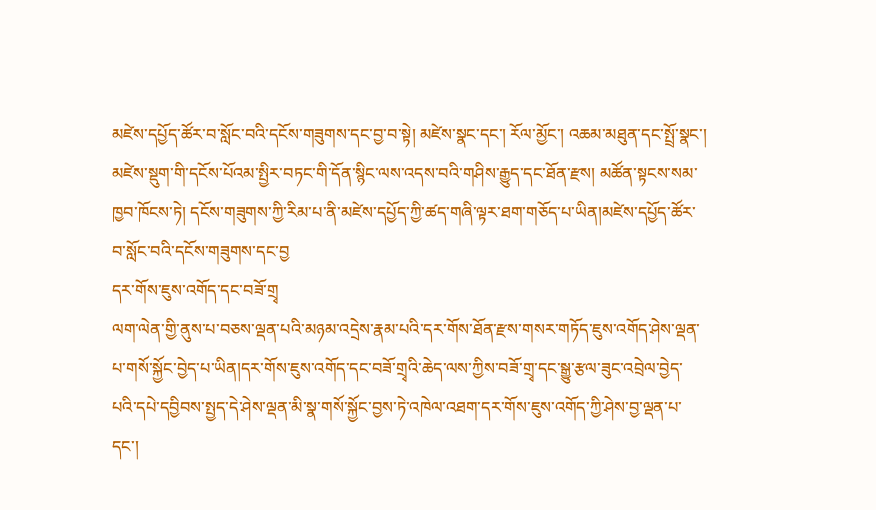མཛེས་དཔྱོད་ཚོར་བ་སློང་བའི་དངོས་གཟུགས་དང་བྱ་བ་སྟེ། མཛེས་སྣང་དང་། རོལ་མྱོང་། འཆམ་མཐུན་དང་སྤྲོ་སྣང་། མཛེས་སྡུག་གི་དངོས་པོའམ་སྤྱིར་བཏང་གི་དོན་སྙིང་ལས་འདས་བའི་གཤིས་རྒྱུད་དང་ཐོན་རྫས། མཚོན་སྟངས་སམ་ཁྱབ་ཁོངས་ཏེ། དངོས་གཟུགས་ཀྱི་རིམ་པ་ནི་མཛེས་དཔྱོད་ཀྱི་ཚད་གཞི་ལྟར་ཐག་གཅོད་པ་ཡིན།མཛེས་དཔྱོད་ཚོར་བ་སློང་བའི་དངོས་གཟུགས་དང་བྱ
དར་གོས་ཇུས་འགོད་དང་བཟོ་གྲྭ
ལག་ལེན་གྱི་ནུས་པ་བཅས་ལྡན་པའི་མཉམ་འདྲེས་རྣམ་པའི་དར་གོས་ཐོན་རྫས་གསར་གཏོད་ཇུས་འགོད་ཤེས་ལྡན་པ་གསོ་སྐྱོང་བྱེད་པ་ཡིན།དར་གོས་ཇུས་འགོད་དང་བཟོ་གྲྭའི་ཆེད་ལས་ཀྱིས་བཟོ་གྲྭ་དང་སྒྱུ་རྩལ་ཟུང་འབྲེལ་བྱེད་པའི་དཔེ་དབྱིབས་སྤྱད་དེ་ཤེས་ལྡན་མི་སྣ་གསོ་སྐྱོང་བྱས་ཏེ་འཁེལ་འཐག་དར་གོས་ཇུས་འགོད་ཀྱི་ཤེས་བྱ་ལྡན་པ་དང་།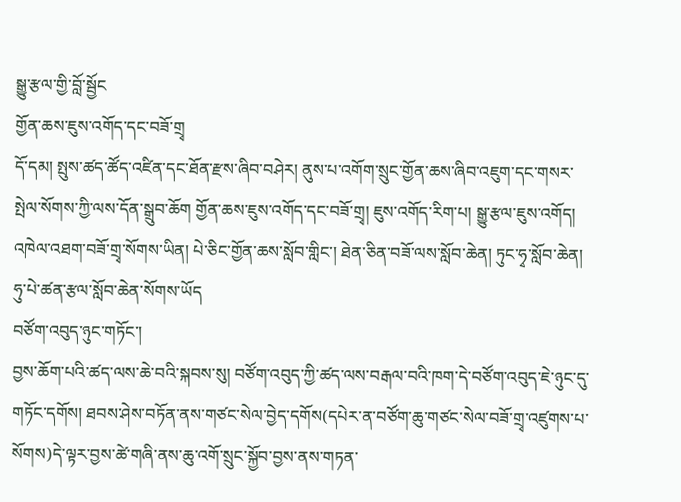སྒྱུ་རྩལ་གྱི་བློ་སྦྱོང
གྱོན་ཆས་ཇུས་འགོད་དང་བཟོ་གྲྭ
དོ་དམ། སྤུས་ཚད་ཚོད་འཛིན་དང་ཐོན་རྫས་ཞིབ་བཤེར། ནུས་པ་འགོག་སྲུང་གྱོན་ཆས་ཞིབ་འཇུག་དང་གསར་སྤེལ་སོགས་ཀྱི་ལས་དོན་སྒྲུབ་ཆོག གྱོན་ཆས་ཇུས་འགོད་དང་བཟོ་གྲྭ། ཇུས་འགོད་རིག་པ། སྒྱུ་རྩལ་ཇུས་འགོད། འཁེལ་འཐག་བཟོ་གྲྭ་སོགས་ཡིན། པེ་ཅིང་གྱོན་ཆས་སློབ་གླིང་། ཐེན་ཅིན་བཟོ་ལས་སློབ་ཆེན། ཏུང་ཧྭ་སློབ་ཆེན། ཧུ་པེ་ཚན་རྩལ་སློབ་ཆེན་སོགས་ཡོད
བཙོག་འབུད་ཉུང་གཏོང་།
བྱས་ཆོག་པའི་ཚད་ལས་ཆེ་བའི་སྐབས་སུ། བཙོག་འབུད་ཀྱི་ཚད་ལས་བརྒལ་བའི་ཁག་དེ་བཙོག་འབུད་ཇེ་ཉུང་དུ་གཏོང་དགོས། ཐབས་ཤེས་བཏོན་ནས་གཙང་སེལ་བྱེད་དགོས(དཔེར་ན་བཙོག་ཆུ་གཙང་སེལ་བཟོ་གྲྭ་འཛུགས་པ་སོགས)དེ་ལྟར་བྱས་ཚེ་གཞི་ནས་ཆུ་འགོ་སྲུང་སྐྱོབ་བྱས་ནས་གཏན་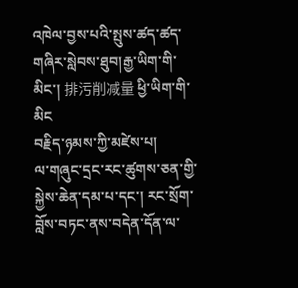འཁེལ་བྱས་པའི་སྤུས་ཚད་ཚད་གཞིར་སླེབས་ཐུབ།རྒྱ་ཡིག་གི་མིང་། 排污削减量 ཕྱི་ཡིག་གི་མིང
བརྗིད་ཉམས་ཀྱི་མཛེས་པ།
ལ་གཞུང་དྲང་རང་ཚུགས་ཅན་གྱི་སྐྱེས་ཆེན་དམ་པ་དང་། རང་སྲོག་བློས་བཏང་ནས་བདེན་དོན་ལ་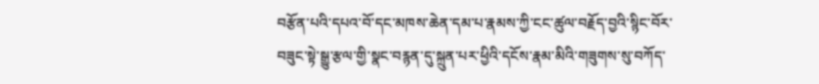བརྩོན་པའི་དཔའ་བོ་དང་མཁས་ཆེན་དམ་པ་རྣམས་ཀྱི་ངང་ཚུལ་བརྗོད་བྱའི་སྙིང་བོར་བཟུང་སྟེ་སྒྱུ་རྩལ་གྱི་སྣང་བརྙན་དུ་སྐྲུན་པར་ཕྱིའི་དངོས་རྣམ་མིའི་གཟུགས་སུ་བཀོད་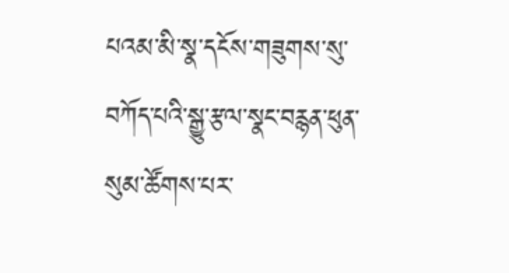པའམ་མི་སྣ་དངོས་གཟུགས་སུ་བཀོད་པའི་སྒྱུ་རྩལ་སྣང་བརྙན་ཕུན་སུམ་ཚོགས་པར་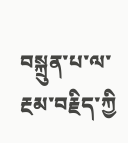བསྐྲུན་པ་ལ་རྔམ་བརྗིད་ཀྱི